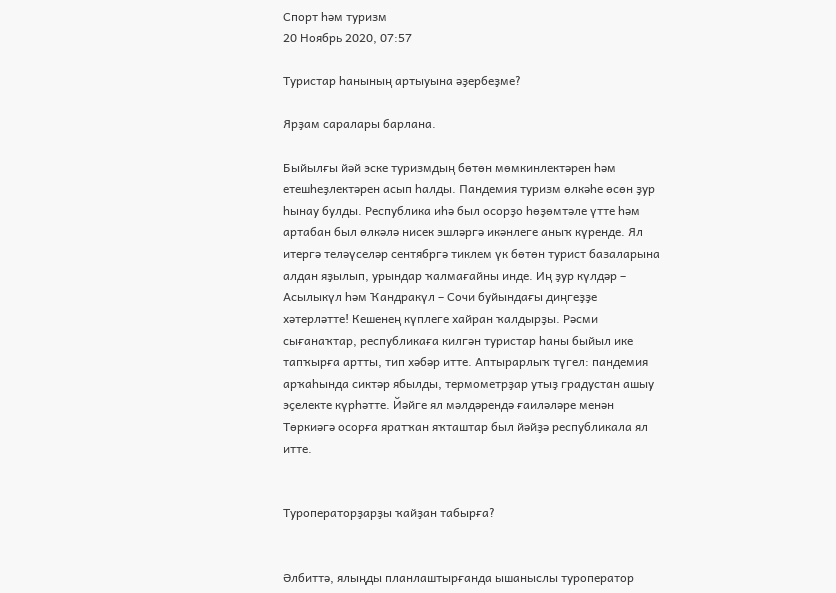Спорт һәм туризм
20 Ноябрь 2020, 07:57

Туристар һанының артыуына әҙербеҙме?

Ярҙам саралары барлана.

Быйылғы йәй эске туризмдың бөтөн мөмкинлектәрен һәм етешһеҙлектәрен асып һалды. Пандемия туризм өлкәһе өсөн ҙур һынау булды. Республика иһә был осорҙо һөҙөмтәле үтте һәм артабан был өлкәлә нисек эшләргә икәнлеге аныҡ күренде. Ял итергә теләүселәр сентябргә тиклем үк бөтөн турист базаларына алдан яҙылып, урындар ҡалмағайны инде. Иң ҙур күлдәр – Асылыкүл һәм Ҡандракүл – Сочи буйындағы диңгеҙҙе хәтерләтте! Кешенең күплеге хайран ҡалдырҙы. Рәсми сығанаҡтар, республикаға килгән туристар һаны быйыл ике тапҡырға артты, тип хәбәр итте. Аптырарлыҡ түгел: пандемия арҡаһында сиктәр ябылды, термометрҙар утыҙ градустан ашыу эҫелекте күрһәтте. Йәйге ял мәлдәрендә ғаиләләре менән Төркиәгә осорға яратҡан яҡташтар был йәйҙә республикала ял итте.


Туроператорҙарҙы ҡайҙан табырға?


Әлбиттә, ялыңды планлаштырғанда ышаныслы туроператор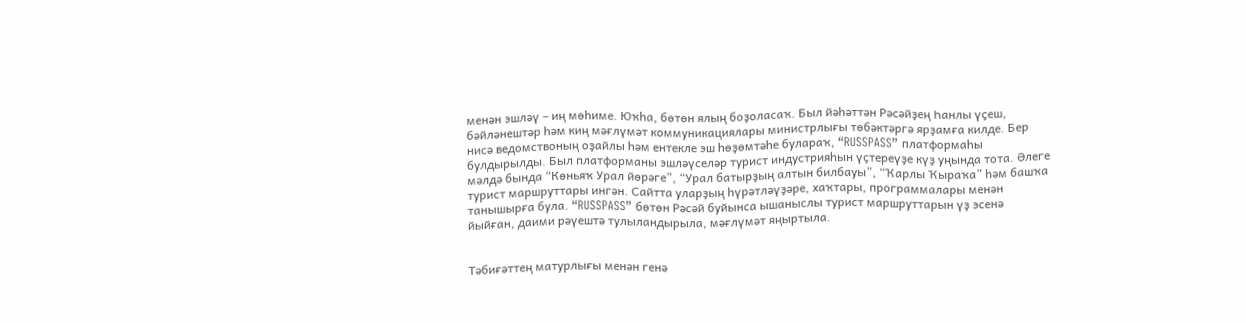менән эшләү – иң мөһиме. Юҡһа, бөтөн ялың боҙоласаҡ. Был йәһәттән Рәсәйҙең Һанлы үҫеш, бәйләнештәр һәм киң мәғлүмәт коммуникациялары министрлығы төбәктәргә ярҙамға килде. Бер нисә ведомствоның оҙайлы һәм ентекле эш һөҙөмтәһе булараҡ, “RUSSPASS” платформаһы булдырылды. Был платформаны эшләүселәр турист индустрияһын үҫтереүҙе күҙ уңында тота. Әлеге мәлдә бында “Көньяҡ Урал йөрәге”, “Урал батырҙың алтын билбауы”, “Ҡарлы Ҡыраҡа” һәм башҡа турист маршруттары ингән. Сайтта уларҙың һүрәтләүҙәре, хаҡтары, программалары менән танышырға була. “RUSSPASS” бөтөн Рәсәй буйынса ышаныслы турист маршруттарын үҙ эсенә йыйған, даими рәүештә тулыландырыла, мәғлүмәт яңыртыла.


Тәбиғәттең матурлығы менән генә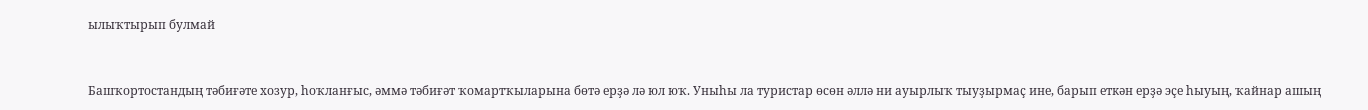ылыҡтырып булмай


Башҡортостандың тәбиғәте хозур, һоҡланғыс, әммә тәбиғәт ҡомартҡыларына бөтә ерҙә лә юл юҡ. Уныһы ла туристар өсөн әллә ни ауырлыҡ тыуҙырмаҫ ине, барып еткән ерҙә эҫе һыуың, ҡайнар ашың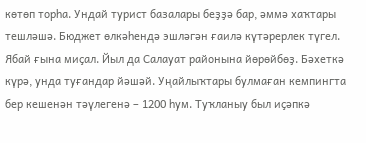көтөп торһа. Ундай турист базалары беҙҙә бар, әммә хаҡтары тешләшә. Бюджет өлкәһендә эшләгән ғаилә күтәрерлек түгел.
Ябай ғына миҫал. Йыл да Салауат районына йөрөйбөҙ. Бәхеткә күрә, унда туғандар йәшәй. Уңайлыҡтары булмаған кемпингта бер кешенән тәүлегенә – 1200 һум. Туҡланыу был иҫәпкә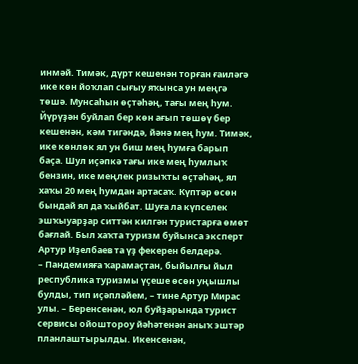инмәй. Тимәк, дүрт кешенән торған ғаиләгә ике көн йоҡлап сығыу яҡынса ун меңгә төшә. Мунсаһын өҫтәһәң, тағы мең һум. Йүрүҙән буйлап бер көн ағып төшөү бер кешенән, кәм тигәндә, йәнә мең һум. Тимәк, ике көнлөк ял ун биш мең һумға барып баҫа. Шул иҫәпкә тағы ике мең һумлыҡ бензин, ике меңлек ризыҡты өҫтәһәң, ял хаҡы 20 мең һумдан артасаҡ. Күптәр өсөн бындай ял да ҡыйбат. Шуға ла күпселек эшҡыуарҙар ситтән килгән туристарға өмөт бағлай. Был хаҡта туризм буйынса эксперт Артур Иҙелбаев та үҙ фекерен белдерә.
– Пандемияға ҡарамаҫтан, быйылғы йыл республика туризмы үҫеше өсөн уңышлы булды, тип иҫәпләйем, – тине Артур Мирас улы. – Беренсенән, юл буйҙарында турист сервисы ойоштороу йәһәтенән аныҡ эштәр планлаштырылды. Икенсенән,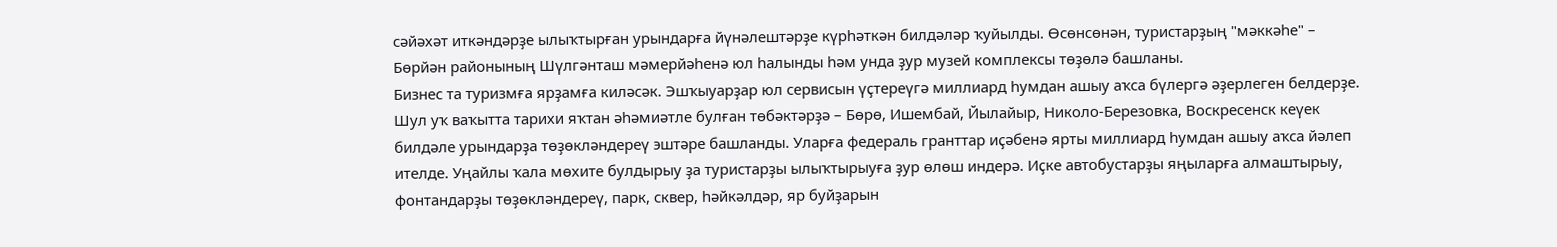сәйәхәт иткәндәрҙе ылыҡтырған урындарға йүнәлештәрҙе күрһәткән билдәләр ҡуйылды. Өсөнсөнән, туристарҙың "мәккәһе" – Бөрйән районының Шүлгәнташ мәмерйәһенә юл һалынды һәм унда ҙур музей комплексы төҙөлә башланы.
Бизнес та туризмға ярҙамға киләсәк. Эшҡыуарҙар юл сервисын үҫтереүгә миллиард һумдан ашыу аҡса бүлергә әҙерлеген белдерҙе.
Шул уҡ ваҡытта тарихи яҡтан әһәмиәтле булған төбәктәрҙә – Бөрө, Ишембай, Йылайыр, Николо-Березовка, Воскресенск кеүек билдәле урындарҙа төҙөкләндереү эштәре башланды. Уларға федераль гранттар иҫәбенә ярты миллиард һумдан ашыу аҡса йәлеп ителде. Уңайлы ҡала мөхите булдырыу ҙа туристарҙы ылыҡтырыуға ҙур өлөш индерә. Иҫке автобустарҙы яңыларға алмаштырыу, фонтандарҙы төҙөкләндереү, парк, сквер, һәйкәлдәр, яр буйҙарын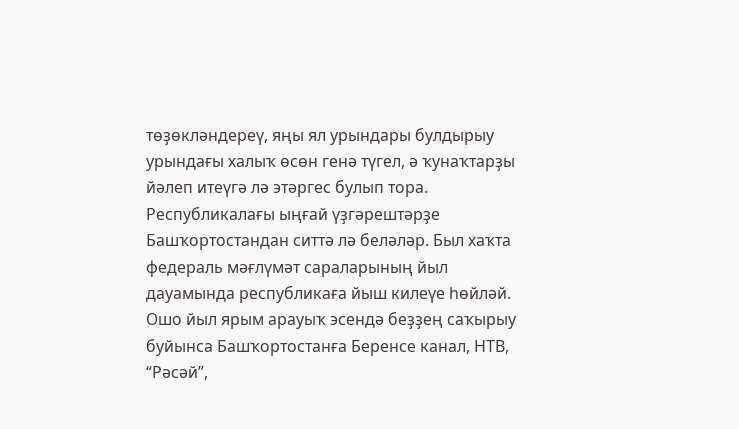төҙөкләндереү, яңы ял урындары булдырыу урындағы халыҡ өсөн генә түгел, ә ҡунаҡтарҙы йәлеп итеүгә лә этәргес булып тора.
Республикалағы ыңғай үҙгәрештәрҙе Башҡортостандан ситтә лә беләләр. Был хаҡта федераль мәғлүмәт сараларының йыл дауамында республикаға йыш килеүе һөйләй. Ошо йыл ярым арауыҡ эсендә беҙҙең саҡырыу буйынса Башҡортостанға Беренсе канал, НТВ, “Рәсәй”,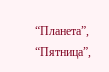“Планета”, “Пятница”,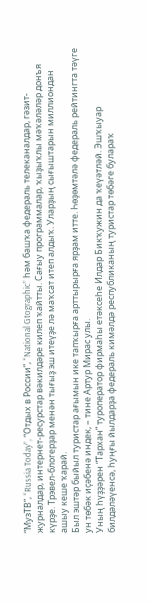“МузТВ”, “Russia Today”, “Отдых в России”, “National Gtographic” һәм башҡа федераль телеканалдар, гәзит-журналдар, интернет-ресурстар вәкилдәре килеп ҡайтты. Сағыу программалар, ҡыҙыҡлы мәҡәләләр донъя күрҙе. Трэвел-блогерҙар менән тығыҙ эш итеүҙе лә маҡсат итеп алдыҡ. Уларҙың сығыштарын миллиондан ашыу кеше ҡарай.
Был эштәр быйыл туристар ағымын ике тапҡырға арттырырға ярҙам итте. Һөҙөмтәлә федераль рейтингта тәүге ун төбәк иҫәбенә индек, – тине Артур Мирас улы.
Уның һүҙҙәрен “Тархан” туроператор фирмаһы етәксеһе Илдар Бикҡужин да ҡеүәтләй. Эшҡыуар билдәләүенсә, һуңғы йылдарҙа федераль кимәлдә республиканың туристар төбәге булараҡ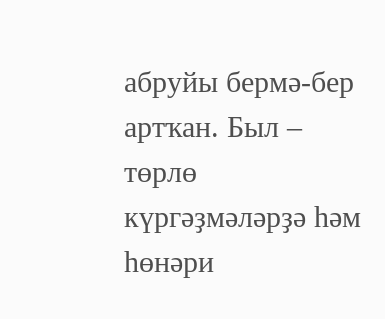абруйы бермә-бер артҡан. Был – төрлө күргәҙмәләрҙә һәм һөнәри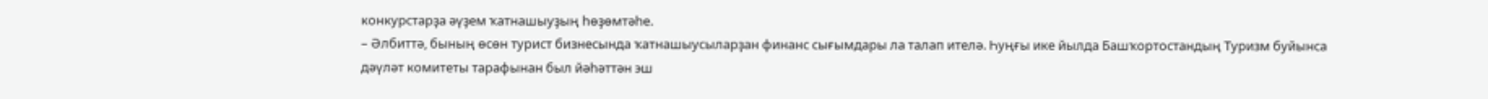конкурстарҙа әүҙем ҡатнашыуҙың һөҙөмтәһе.
– Әлбиттә, бының өсөн турист бизнесында ҡатнашыусыларҙан финанс сығымдары ла талап ителә. Һуңғы ике йылда Башҡортостандың Туризм буйынса дәүләт комитеты тарафынан был йәһәттән эш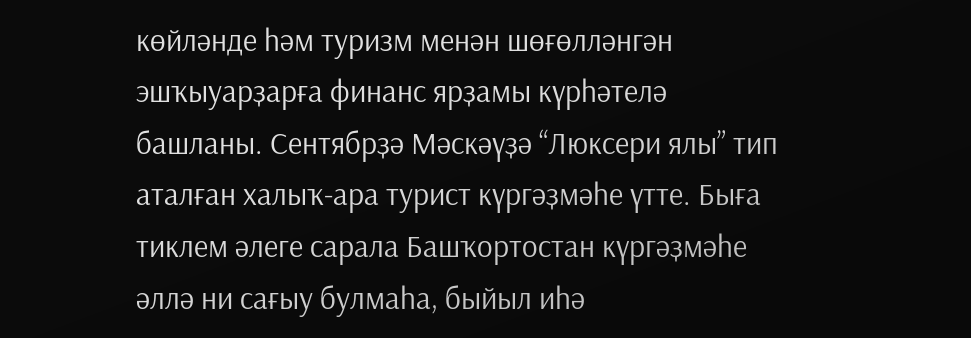көйләнде һәм туризм менән шөғөлләнгән эшҡыуарҙарға финанс ярҙамы күрһәтелә башланы. Сентябрҙә Мәскәүҙә “Люксери ялы” тип аталған халыҡ-ара турист күргәҙмәһе үтте. Быға тиклем әлеге сарала Башҡортостан күргәҙмәһе әллә ни сағыу булмаһа, быйыл иһә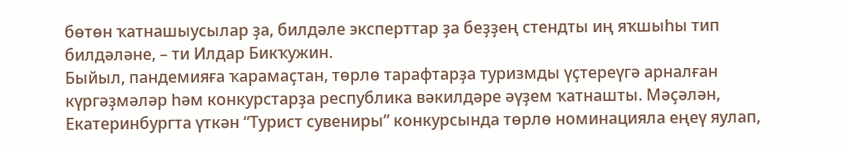бөтөн ҡатнашыусылар ҙа, билдәле эксперттар ҙа беҙҙең стендты иң яҡшыһы тип билдәләне, – ти Илдар Бикҡужин.
Быйыл, пандемияға ҡарамаҫтан, төрлө тарафтарҙа туризмды үҫтереүгә арналған күргәҙмәләр һәм конкурстарҙа республика вәкилдәре әүҙем ҡатнашты. Мәҫәлән, Екатеринбургта үткән “Турист сувениры” конкурсында төрлө номинацияла еңеү яулап,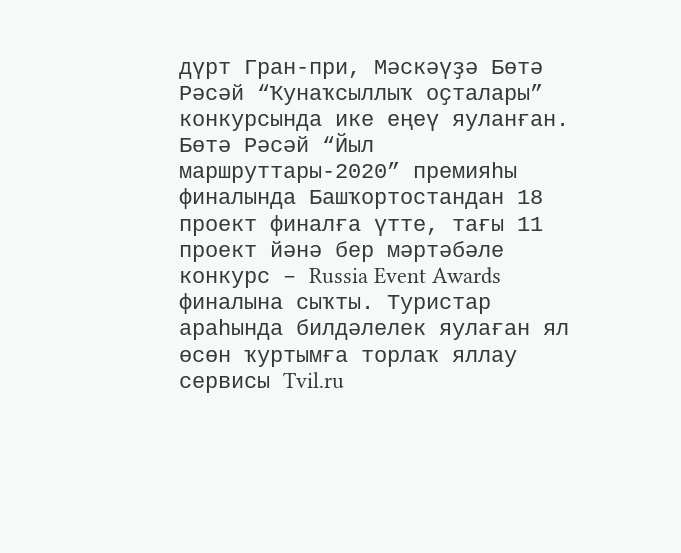дүрт Гран-при, Мәскәүҙә Бөтә Рәсәй “Ҡунаҡсыллыҡ оҫталары” конкурсында ике еңеү яуланған. Бөтә Рәсәй “Йыл маршруттары-2020” премияһы финалында Башҡортостандан 18 проект финалға үтте, тағы 11 проект йәнә бер мәртәбәле конкурс – Russia Event Awards финалына сыҡты. Туристар араһында билдәлелек яулаған ял өсөн ҡуртымға торлаҡ яллау сервисы Tvil.ru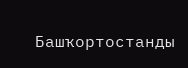Башҡортостанды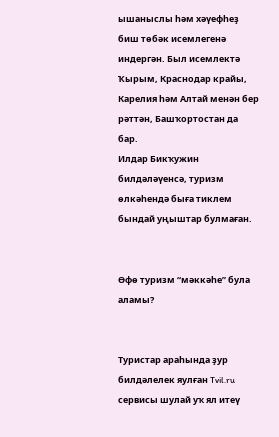ышаныслы һәм хәүефһеҙ биш төбәк исемлегенә индергән. Был исемлектә Ҡырым, Краснодар крайы, Карелия һәм Алтай менән бер рәттән, Башҡортостан да бар.
Илдар Бикҡужин билдәләүенсә, туризм өлкәһендә быға тиклем бындай уңыштар булмаған.


Өфө туризм “мәккәһе” була аламы?


Туристар араһында ҙур билдәлелек яулған Tvil.ru сервисы шулай уҡ ял итеү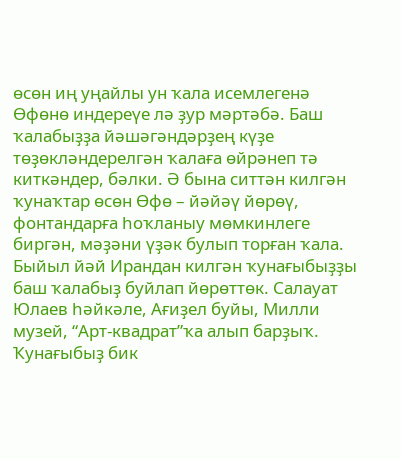өсөн иң уңайлы ун ҡала исемлегенә Өфөнө индереүе лә ҙур мәртәбә. Баш ҡалабыҙҙа йәшәгәндәрҙең күҙе төҙөкләндерелгән ҡалаға өйрәнеп тә киткәндер, бәлки. Ә бына ситтән килгән ҡунаҡтар өсөн Өфө – йәйәү йөрөү, фонтандарға һоҡланыу мөмкинлеге биргән, мәҙәни үҙәк булып торған ҡала. Быйыл йәй Ирандан килгән ҡунағыбыҙҙы баш ҡалабыҙ буйлап йөрөттөк. Салауат Юлаев һәйкәле, Ағиҙел буйы, Милли музей, “Арт-квадрат”ҡа алып барҙыҡ. Ҡунағыбыҙ бик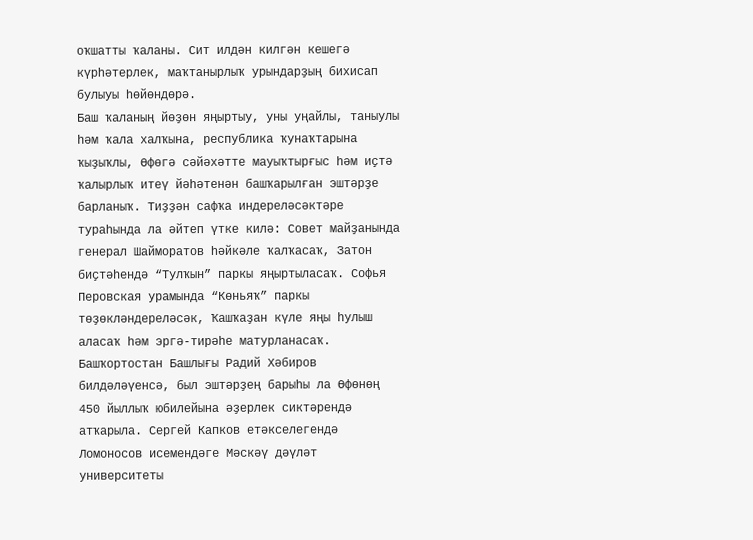оҡшатты ҡаланы. Сит илдән килгән кешегә күрһәтерлек, маҡтанырлыҡ урындарҙың бихисап булыуы һөйөндөрә.
Баш ҡаланың йөҙөн яңыртыу, уны уңайлы, таныулы һәм ҡала халҡына, республика ҡунаҡтарына ҡыҙыҡлы, Өфөгә сәйәхәтте мауыҡтырғыс һәм иҫтә ҡалырлыҡ итеү йәһәтенән башҡарылған эштәрҙе барланыҡ. Тиҙҙән сафҡа индереләсәктәре тураһында ла әйтеп үтке килә: Совет майҙанында генерал Шайморатов һәйкәле ҡалҡасаҡ, Затон биҫтәһендә “Тулҡын” паркы яңыртыласаҡ. Софья Перовская урамында “Көньяҡ” паркы төҙөкләндереләсәк, Ҡашҡаҙан күле яңы һулыш аласаҡ һәм эргә-тирәһе матурланасаҡ.
Башҡортостан Башлығы Радий Хәбиров билдәләүенсә, был эштәрҙең барыһы ла Өфөнөң 450 йыллыҡ юбилейына әҙерлек сиктәрендә атҡарыла. Сергей Капков етәкселегендә Ломоносов исемендәге Мәскәү дәүләт университеты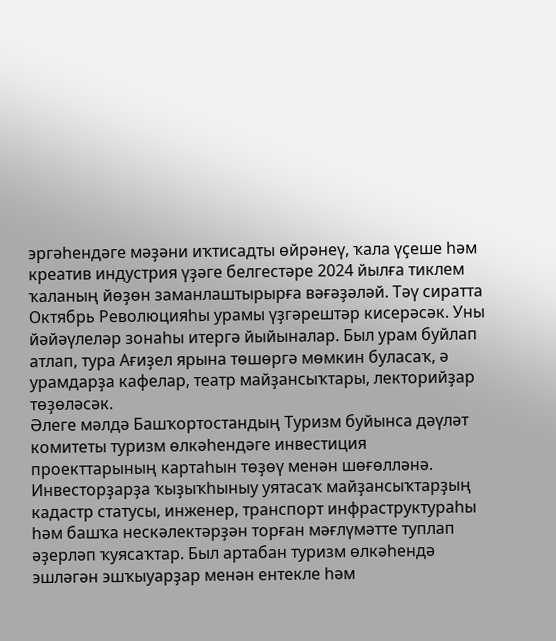эргәһендәге мәҙәни иҡтисадты өйрәнеү, ҡала үҫеше һәм креатив индустрия үҙәге белгестәре 2024 йылға тиклем ҡаланың йөҙөн заманлаштырырға вәғәҙәләй. Тәү сиратта Октябрь Революцияһы урамы үҙгәрештәр кисерәсәк. Уны йәйәүлеләр зонаһы итергә йыйыналар. Был урам буйлап атлап, тура Ағиҙел ярына төшөргә мөмкин буласаҡ, ә урамдарҙа кафелар, театр майҙансыҡтары, лекторийҙар төҙөләсәк.
Әлеге мәлдә Башҡортостандың Туризм буйынса дәүләт комитеты туризм өлкәһендәге инвестиция проекттарының картаһын төҙөү менән шөғөлләнә. Инвесторҙарҙа ҡыҙыҡһыныу уятасаҡ майҙансыҡтарҙың кадастр статусы, инженер, транспорт инфраструктураһы һәм башҡа нескәлектәрҙән торған мәғлүмәтте туплап әҙерләп ҡуясаҡтар. Был артабан туризм өлкәһендә эшләгән эшҡыуарҙар менән ентекле һәм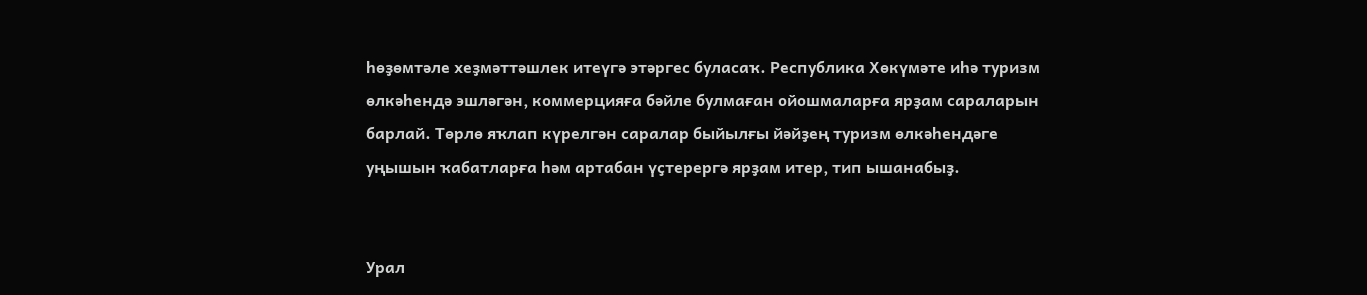һөҙөмтәле хеҙмәттәшлек итеүгә этәргес буласаҡ. Республика Хөкүмәте иһә туризм өлкәһендә эшләгән, коммерцияға бәйле булмаған ойошмаларға ярҙам сараларын барлай. Төрлө яҡлап күрелгән саралар быйылғы йәйҙең туризм өлкәһендәге уңышын ҡабатларға һәм артабан үҫтерергә ярҙам итер, тип ышанабыҙ.


Урал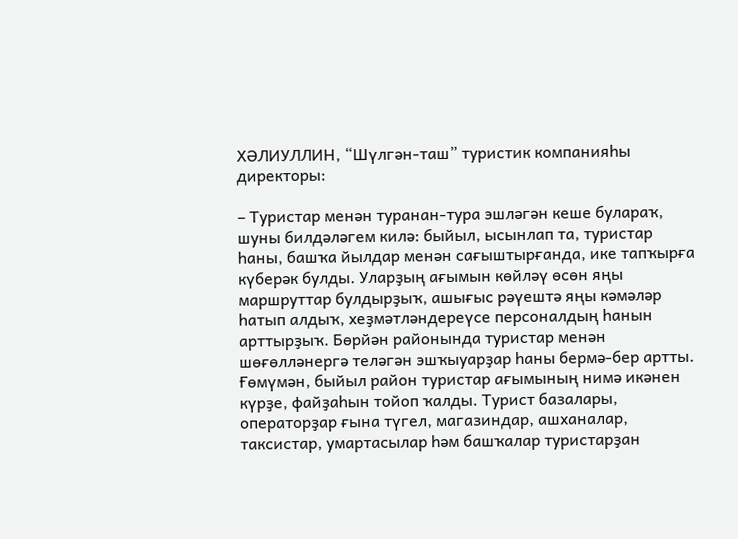ХӘЛИУЛЛИН, “Шүлгән-таш” туристик компанияһы директоры:

– Туристар менән туранан-тура эшләгән кеше булараҡ, шуны билдәләгем килә: быйыл, ысынлап та, туристар һаны, башҡа йылдар менән сағыштырғанда, ике тапҡырға күберәк булды. Уларҙың ағымын көйләү өсөн яңы маршруттар булдырҙыҡ, ашығыс рәүештә яңы кәмәләр һатып алдыҡ, хеҙмәтләндереүсе персоналдың һанын арттырҙыҡ. Бөрйән районында туристар менән шөғөлләнергә теләгән эшҡыуарҙар һаны бермә-бер артты. Ғөмүмән, быйыл район туристар ағымының нимә икәнен күрҙе, файҙаһын тойоп ҡалды. Турист базалары, операторҙар ғына түгел, магазиндар, ашханалар, таксистар, умартасылар һәм башҡалар туристарҙан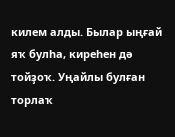килем алды. Былар ыңғай яҡ булһа, киреһен дә тойҙоҡ. Уңайлы булған торлаҡ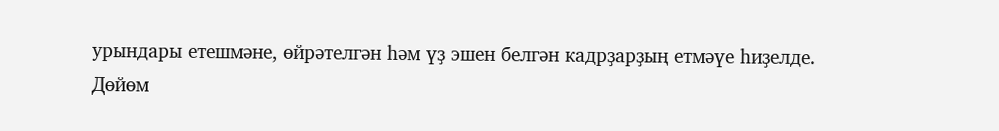урындары етешмәне, өйрәтелгән һәм үҙ эшен белгән кадрҙарҙың етмәүе һиҙелде.
Дөйөм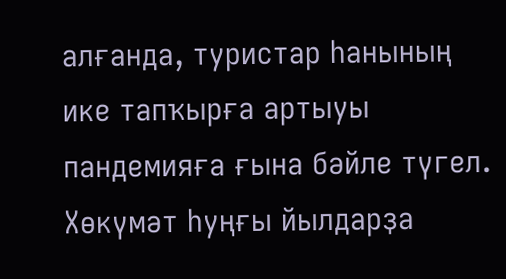алғанда, туристар һанының ике тапҡырға артыуы пандемияға ғына бәйле түгел. Хөкүмәт һуңғы йылдарҙа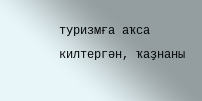туризмға аҡса килтергән, ҡаҙнаны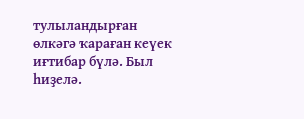тулыландырған өлкәгә ҡараған кеүек иғтибар бүлә. Был һиҙелә.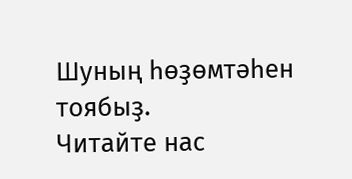Шуның һөҙөмтәһен тоябыҙ.
Читайте нас